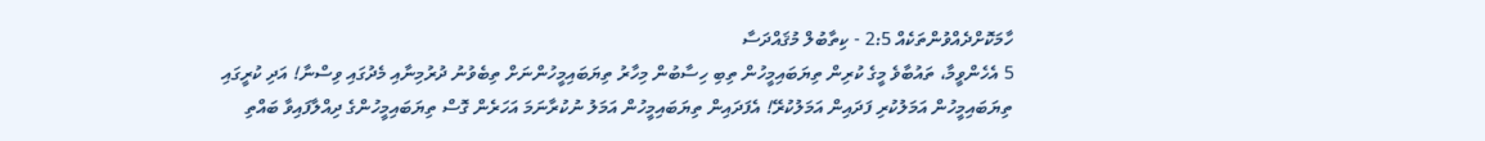ހާމަކޮށްދެއްވުންތަކެއް 2:5 - ކިތާބުލް މުޤައްދަސާ
5 އެހެންވީމާ، ތައުބާވެ މީގެ ކުރިން ތިޔަބައިމީހުން ތިބި ހިސާބުން މިހާރު ތިޔަބައިމީހުންނަށް ތިބެވުނު ދުރުމިނާއި މެދުގައި ވިސްނާ! އަދި ކުރީގައި ތިޔަބައިމީހުން އަމަލުކުރި ފަދައިން އަމަލުކުރޭ! އެފަދައިން ތިޔަބައިމީހުން އަމަލު ނުކުރާނަމަ އަހަރެން ގޮސް ތިޔަބައިމީހުންގެ ދިއްލާފައިވާ ބައްތި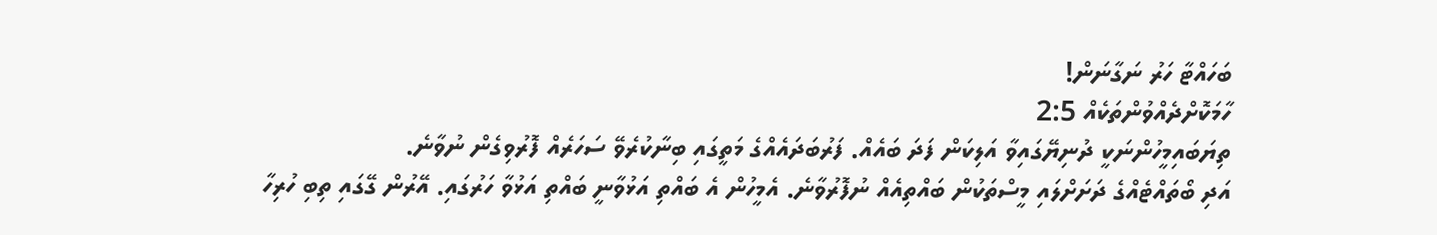ބަހައްޓާ ހަރު ނަގާނަން!
ހާމަކޮށްދެއްވުންތަކެއް 2:5
ތިޔަބައިމީހުންނަކީ ދުނިޔޭގައިވާ އަލިކަން ފަދަ ބައެއް. ފަރުބަދައެއްގެ މަތީގައި ބިނާކުރެވޭ ސަހަރެއް ފޮރުވިގެން ނުވާނެ.
އަދި ބޯތައްޓެއްގެ ދަށަށްލައި މީސްތަކުން ބައްތިއެއް ނުފޮރުވާނެ. އެމީހުން އެ ބައްތި އަޅުވާނީ ބައްތި އަޅުވާ ހަރުގައި. އޭރުން ގޭގައި ތިބި ހުރިހާ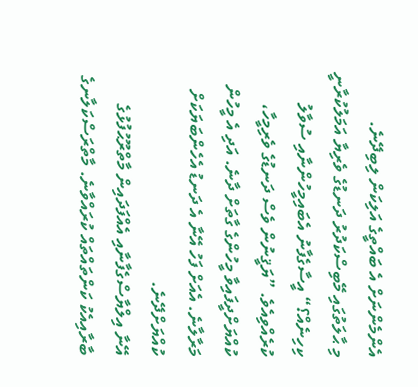އެންމެންނަށް އެ ބައްތީގެ އަލިކަން ލިބިދޭނެ.
މި ޙާލަތުގައި މޭބިސްކަދުރު ދަނޑުގެ ވެރިޔާ އަމަލުކުރާނީ ކިހިނެއް؟“ އީސާގެފާނު އެބައިމީހުންނާއި ސުވާލު ކުރެއްވިއެވެ. ”ޔަޤީނުން ވެސް ދަނޑުގެ ވެރިމީހާ، ކުއްޔަށްދީފައިވާ މީހުންގެ ގާތަށް ދާނެ. އަދި އެ މީހުން މަރާލާނެ. އެއަށް ފަހު އޭނާ އެ ދަނޑު އެހެންބަޔަކަށް ކުއްޔަށްދޭނެ.
އޭނާ އިލްޔާސްގެފާނާއި އެއްފަދައިން މާތްރޫޙުފުޅުގެ ބާރާއިއެކު ކަންތައްތައް ކުރައްވާނެ. މާތްރަސްކަލާނގެ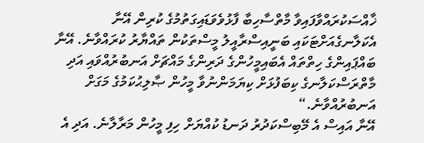ޚާއްސަކުރައްވާފައިވާ މާތްސާހިބާ ފާޅުވެވަޑައިގަތުމުގެ ކުރިން އޭނާ އެކަލާނގެއަށްޓަކައި ބަނީއިސްރާއީލު މީސްތަކުން ތައްޔާރު ކުރައްވާނެ. އޭނާ ބައްޕައިންގެ ހިތްތައް އެބައިމީހުންގެ ދަރިންގެ މައްޗަށް އަނބުރުއްވައި އަދި މާތްރަސްކަލާނގެ ކިބަފުޅަށް ކިޔަމަންނުވާ މީހުން ޞާލިޙުކަމުގެ މަގަށް އަނބުރުއްވާނެ.“
އޭނާ އައިސް އެ މޭބިސްކަދުރު ދަނޑު ކުއްޔަށް ހިފި މީހުން މަރާލާނެ. އަދި އެ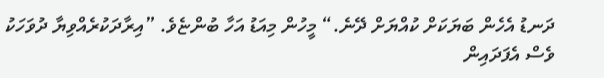ދަނޑު އެހެން ބަޔަކަށް ކުއްޔަށް ދޭނެ.“ މީހުން މިއަޑު އަހާ ބުންޏެވެ. ”އިރާދަކުރެއްވިޔާ ދުވަހަކު ވެސް އެފަދައިން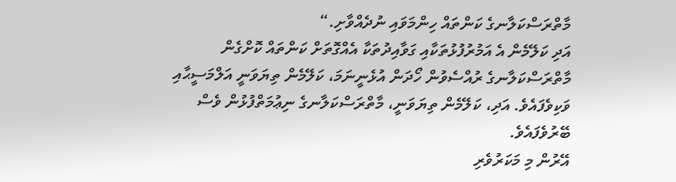މާތްރަސްކަލާނގެ ކަންތައް ހިންމަވައި ނުދެއްވާށި.“
އަދި ކަލޭމެން އެ އަމުރުފުޅުތަކާއި ގަވާއިދުތަކާ އެއްގޮތަށް ކަންތައް ކޮށްގެން މާތްރަސްކަލާނގެ ރުއްސެވުން ހޯދަން އުޅެނީނަމަ، ކަލޭމެން ތިޔަވަނީ އަލްމަސީޙާއި ވަކިވެފައެވެ. އަދި، ކަލޭމެން ތިޔަވަނީ، މާތްރަސްކަލާނގެ ނިޢުމަތްފުޅުން ވެސް ބޭރުވެފައެވެ.
އޭރުން މި މަކަރުވެރި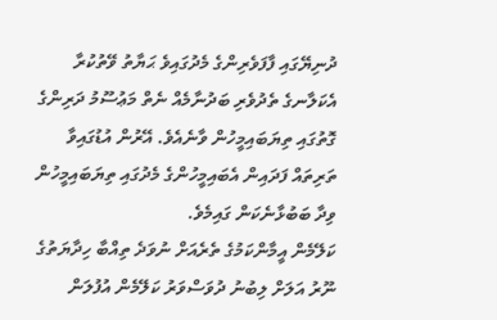ދުނިޔޭގައި ފާފަވެރިންގެ މެދުގައިވެ ޙަޔާތު ވޭތުކުރާ އެކަލާނގެ ތެދުވެރި ބަދުނާމެއް ނެތް މަޢުސޫމު ދަރިންގެ ގޮތުގައި ތިޔަބައިމީހުން ވާނެއެވެ. އޭރުން އުޑުގައިވާ ތަރިތައް ފަދައިން އެބައިމީހުންގެ މެދުގައި ތިޔަބައިމީހުން ވިދާ ބަބުޅާނެކަން ގައިމެވެ.
ކަލޭމެން އީމާންކަމުގެ ތެރެއަށް ނުވަދެ ތިއްބާ ހިދާޔަތުގެ ނޫރު އަލަށް ލިބުނު ދުވަސްވަރު ކަލޭމެން އުފުލަން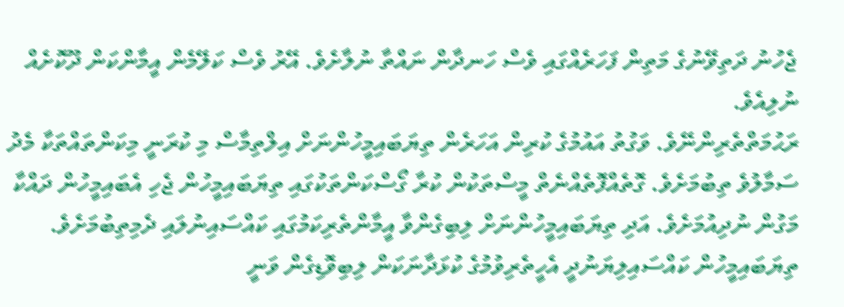ޖެހުނު ދަތިވޭނުގެ މަތިން ފަހަރެއްގައި ވެސް ހަނދާން ނައްތާ ނުލާށެވެ. އޭރު ވެސް ކަލޭމެން އީމާންކަން ދޫކޮށެއް ނުލިއެވެ.
ރަޙުމަތްތެރިންނޭވެ. ވަގުތު އައުމުގެ ކުރިން އަހަރެން ތިޔަބައިމީހުންނަށް އިލްތިމާސް މި ކުރަނީ މިކަންތައްތަކާ މެދު ސަމާލުވެ ތިބުމަށެވެ. ގޮތެއްފޮތެއްނެތް މީސްތަކުން ކުރާ ގޯސްކަންތަކުގައި ތިޔަބައިމީހުން ޖެހި އެބައިމީހުން ދައްކާ މަގުން ނުދިއުމަށެވެ. އަދި ތިޔަބައިމީހުންނަށް ލިބިގެންވާ އީމާންތެރިކަމުގައި ކައްސައިނުލައި ދެމިތިބުމަށެވެ.
ތިޔަބައިމީހުން ކައްސައިލިޔަނުދީ އެހީތެރިވުމުގެ ކުޅަދާނަކަން ލިބިވޮޑިގެން ވަނީ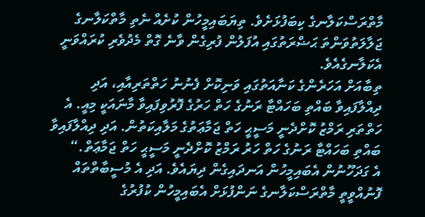މާތްރަސްކަލާނގެ ކިބަފުޅަށެވެ. ތިޔަބައިމީހުން ކުށެއް ނެތި މާތްކަލާނގެ ޖަލާލަތުވަންތަ ޙަޟްރަތުގައި އުފަލުން ފުރިގެން ވާނެ ގޮތް މެދުވެރި ކުރައްވަނީ އެކަލާނގެއެވެ.
ތިބާއަށް އަހަރެންގެ ކަނާއަތުގައި ވަނިކޮށް ފެނުނު ހަތްތަރިއާއި، އަދި ދިއްލާފައިވާ ބައްތި ބަހައްޓާ ރަނުގެ ހަތް ހަރުގެ ފޮރުވިފައިވާ މާނައަކީ މިއީ. އެ ހަތްތަރި ރަމްޒު ކޮށްދެނީ މަސީޙީ ހަތް ޖަމާޢަތުގެ މަލާއިކަތުން. އަދި ދިއްލާފައިވާ ބައްތި ބަހައްޓާ ރަނުގެ ހަތް ހަރު ރަމްޒު ކޮށްދެނީ މަސީޙީ ހަތް ޖަމާޢަތް.“
އެ ގަދަހޫނުން އެބައިމީހުން އަނދައިގެން ދިޔައެވެ. އަދި އެ މުސީބާތްތައް ފޮނުއްވީތީ މާތްރަސްކަލާނގެ ނަންފުޅަށް އެބައިމީހުން ކުފުރުގެ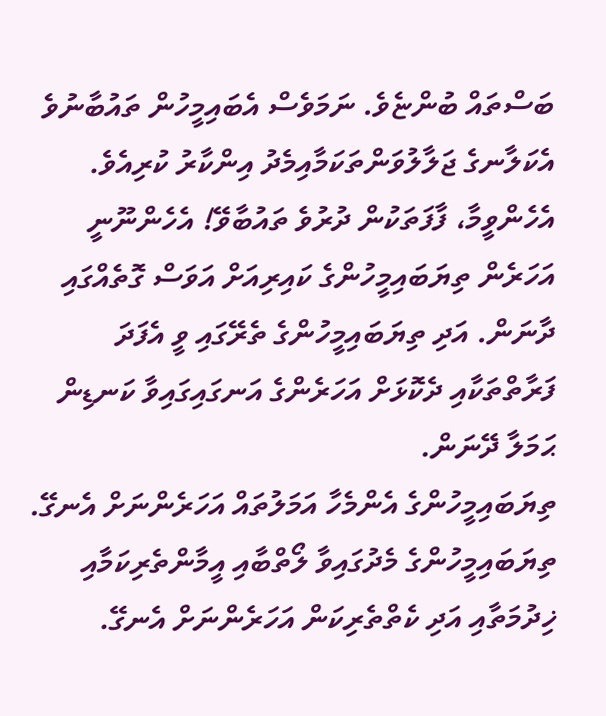ބަސްތައް ބުންޏެވެ. ނަމަވެސް އެބައިމީހުން ތައުބާނުވެ އެކަލާނގެ ޖަލާލުވަންތަކަމާއިމެދު އިންކާރު ކުރިއެވެ.
އެހެންވީމާ، ފާފަތަކުން ދުރުވެ ތައުބާވޭ! އެހެންނޫނީ އަހަރެން ތިޔަބައިމީހުންގެ ކައިރިއަށް އަވަސް ގޮތެއްގައި ދާނަން. އަދި ތިޔަބައިމީހުންގެ ތެރޭގައި ވީ އެފަދަ ފަރާތްތަކާއި ދެކޮޅަށް އަހަރެންގެ އަނގައިގައިވާ ކަނޑިން ޙަމަލާ ދޭނަން.
ތިޔަބައިމީހުންގެ އެންމެހާ އަމަލުތައް އަހަރެންނަށް އެނގޭ. ތިޔަބައިމީހުންގެ މެދުގައިވާ ލޯތްބާއި އީމާންތެރިކަމާއި ޚިދުމަތާއި އަދި ކެތްތެރިކަން އަހަރެންނަށް އެނގޭ.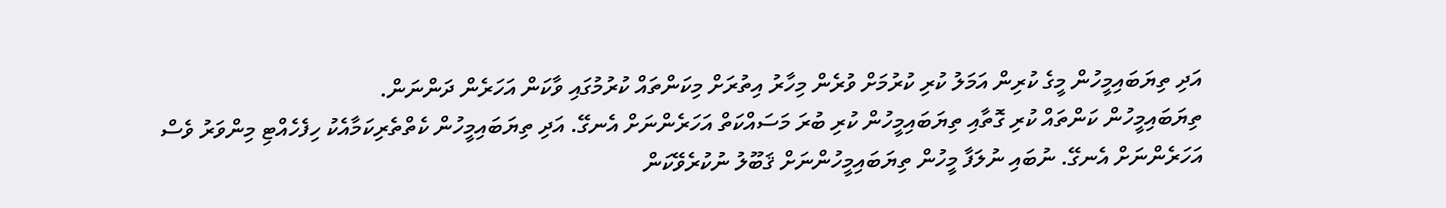އަދި ތިޔަބައިމީހުން މީގެ ކުރިން އަމަލު ކުރި ކުރުމަށް ވުރެން މިހާރު އިތުރަށް މިކަންތައް ކުރުމުގައި ވާކަން އަހަރެން ދަންނަން.
ތިޔަބައިމީހުން ކަންތައް ކުރި ގޮތާއި ތިޔަބައިމީހުން ކުރި ބުރަ މަސައްކަތް އަހަރެންނަށް އެނގޭ. އަދި ތިޔަބައިމީހުން ކެތްތެރިކަމާއެކު ހިފެހެއްޓި މިންވަރު ވެސް އަހަރެންނަށް އެނގޭ. ނުބައި ނުލަފާ މީހުން ތިޔަބައިމީހުންނަށް ޤަބޫލު ނުކުރެވޭކަން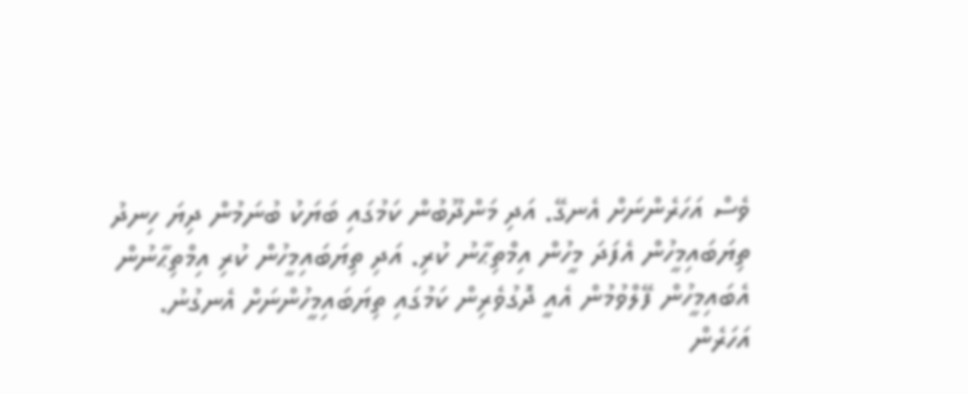ވެސް އަހަރެންނަށް އެނގޭ. އަދި މަންދޫބުން ކަމުގައި ބަޔަކު ބުނަމުން ދިޔަ ހިނދު ތިޔަބައިމީހުން އެފަދަ މީހުން އިމްތިޙާނު ކުރި. އަދި ތިޔަބައިމީހުން ކުރި އިމްތިޙާނުން އެބައިމީހުން ފޭލްވުމުން އެއީ ދޮގުވެރިން ކަމުގައި ތިޔަބައިމީހުންނަށް އެނގުނު.
އަހަރެން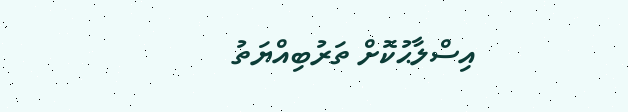އިސްލާޙުކޮށް ތަރުބިއްޔަތު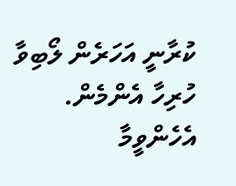ކުރާނީ އަހަރެން ލޯބިވާ ހުރިހާ އެންމެން. އެހެންވީމާ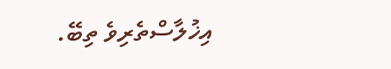އިޚުލާސްތެރިވެ ތިބޭ.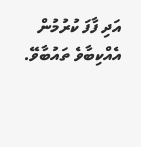އަދި ފާފަ ކުރުމުން އެއްކިބާވެ ތައުބާވޭ.